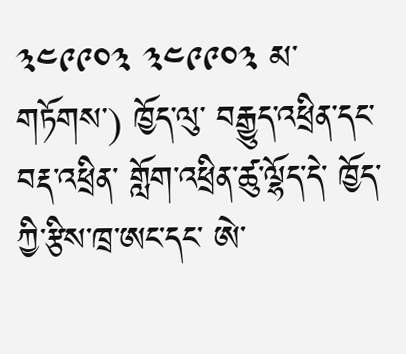༣༤༩༩༠༣ ༣༤༩༩༠༣ མ་གཏོགས་) ཁྱོད་ལུ་ བརྒྱུད་འཕྲིན་དང་བརྡ་འཕྲིན་ གློག་འཕྲིན་ཚུ་ལྷོད་དེ་ ཁྱོད་ཀྱི་རྩིས་ཁྲ་ཨང་དང་ ཨེ་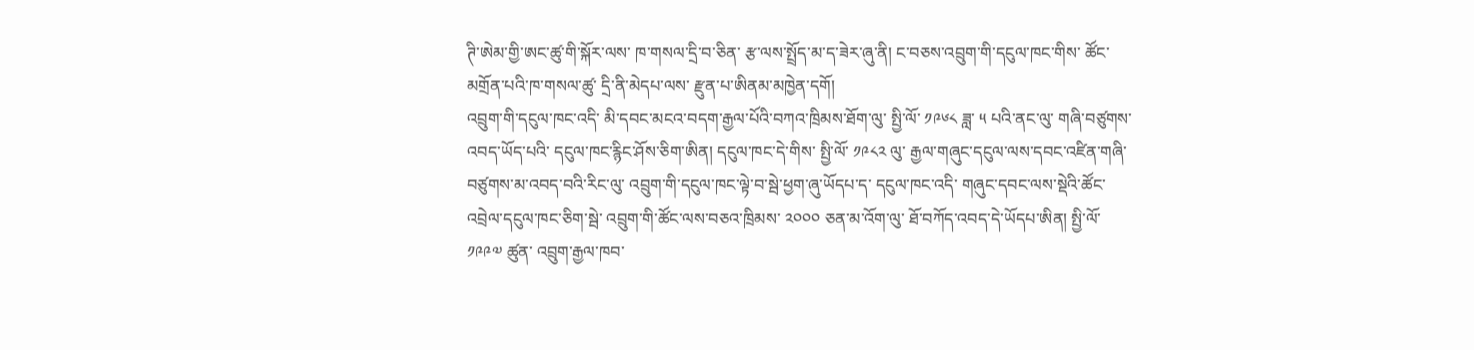ཊི་ཨེམ་གྱི་ཨང་ཚུ་གི་སྐོར་ལས་ ཁ་གསལ་དྲི་བ་ཅིན་ རྩ་ལས་སྤྲོད་མ་ད་ཟེར་ཞུ་ནི། ང་བཅས་འབྲུག་གི་དངུལ་ཁང་གིས་ ཚོང་མགྲོན་པའི་ཁ་གསལ་ཚུ་ དྲི་ནི་མེདཔ་ལས་ རྫུན་པ་ཨིནམ་མཁྱེན་དགོ།
འབྲུག་གི་དངུལ་ཁང་འདི་ མི་དབང་མངའ་བདག་རྒྱལ་པོའི་བཀའ་ཁྲིམས་ཐོག་ལུ་ སྤྱི་ལོ་ ༡༩༦༨ ཟླ་ ༥ པའི་ནང་ལུ་ གཞི་བཙུགས་འབད་ཡོད་པའི་ དངུལ་ཁང་རྙིང་ཤོས་ཅིག་ཨིན། དངུལ་ཁང་དེ་གིས་ སྤྱི་ལོ་ ༡༩༨༢ ལུ་ རྒྱལ་གཞུང་དངུལ་ལས་དབང་འཛིན་གཞི་བཙུགས་མ་འབད་བའི་རིང་ལུ་ འབྲུག་གི་དངུལ་ཁང་ལྟེ་བ་སྦེ་ཕྱག་ཞུ་ཡོདཔ་ད་ དངུལ་ཁང་འདི་ གཞུང་དབང་ལས་སྡེའི་ཚོང་འབྲེལ་དངུལ་ཁང་ཅིག་སྦེ་ འབྲུག་གི་ཚོང་ལས་བཅའ་ཁྲིམས་ ༢༠༠༠ ཅན་མ་འོག་ལུ་ ཐོ་བཀོད་འབད་དེ་ཡོདཔ་ཨིན། སྤྱི་ལོ་ ༡༩༩༧ ཚུན་ འབྲུག་རྒྱལ་ཁབ་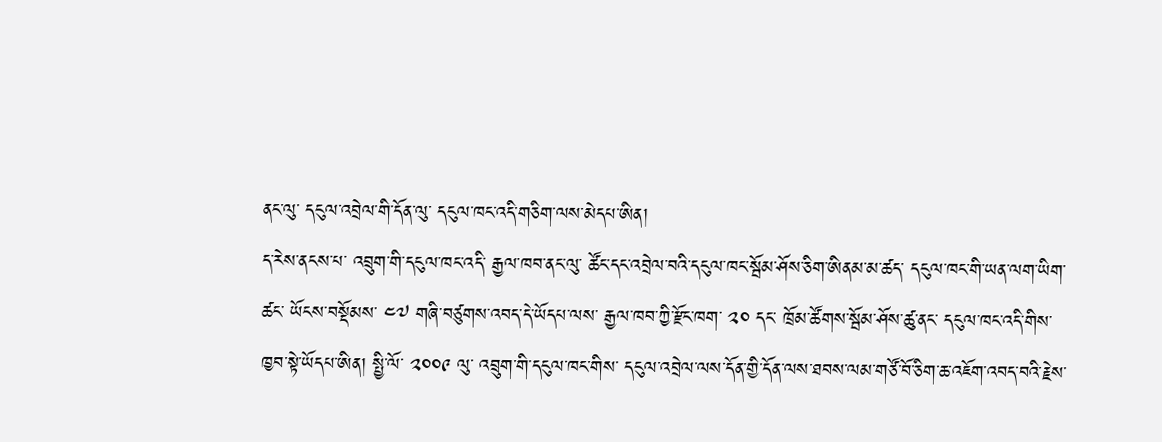ནང་ལུ་ དངུལ་འབྲེལ་གི་དོན་ལུ་ དངུལ་ཁང་འདི་གཅིག་ལས་མེདཔ་ཨིན།
ད་རེས་ནངས་པ་ འབྲུག་གི་དངུལ་ཁང་འདི་ རྒྱལ་ཁབ་ནང་ལུ་ ཚོང་དང་འབྲེལ་བའི་དངུལ་ཁང་སྦོམ་ཤོས་ཅིག་ཨིནམ་མ་ཚད་ དངུལ་ཁང་གི་ཡན་ལག་ཡིག་ཚང་ ཡོངས་བསྡོམས་ ༤༧ གཞི་བཙུགས་འབད་དེ་ཡོདཔ་ལས་ རྒྱལ་ཁབ་ཀྱི་རྫོང་ཁག་ ༢༠ དང་ ཁྲོམ་ཚོགས་སྦོམ་ཤོས་ཚུ་ནང་ དངུལ་ཁང་འདི་གིས་ཁྱབ་སྟེ་ཡོདཔ་ཨིན། སྤྱི་ལོ་ ༢༠༠༩ ལུ་ འབྲུག་གི་དངུལ་ཁང་གིས་ དངུལ་འབྲེལ་ལས་དོན་གྱི་དོན་ལས་ཐབས་ལམ་གཙོ་བོ་ཅིག་ཆ་འཇོག་འབད་བའི་རྗེས་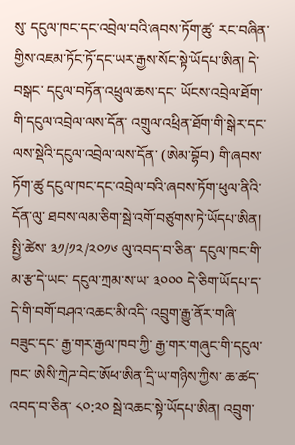སུ་ དངུལ་ཁང་དང་འབྲེལ་བའི་ཞབས་ཏོག་ཚུ་ རང་བཞིན་གྱིས་འཇམ་ཏོང་ཏོ་དང་ཡར་རྒྱས་སོང་སྟེ་ཡོདཔ་ཨིན། དེ་བསྒང་ དངུལ་བཏོན་འཕྲུལ་ཆས་དང་ ཡོངས་འབྲེལ་ཐོག་གི་དངུལ་འབྲེལ་ལས་དོན་ འགྲུལ་འཕྲིན་ཐོག་གི་སྒེར་དང་ལས་སྡེའི་དངུལ་འབྲེལ་ལས་དོན་ (ཨེམ་བྷོབ) གི་ཞབས་ཏོག་ཚུ དངུལ་ཁང་དང་འབྲེལ་བའི་ཞབས་ཏོག་ཕུལ་ནིའི་དོན་ལུ་ ཐབས་ལམ་ཅིག་སྦེ་འགོ་བཙུགས་ཏེ་ཡོདཔ་ཨིན།
སྤྱི་ཚེས་ ༣༡/༡༢/༢༠༡༦ ལུ་འབད་བ་ཅིན་ དངུལ་ཁང་གི་མ་རྩ་དེ་ཡང་ དངུལ་ཀྲམ་ས་ཡ་ ༣༠༠༠ དེ་ཅིག་ཡོདཔ་ད་ དེ་གི་བགོ་བཤའ་འཆང་མི་འདི་ འབྲུག་རྒྱུ་ནོར་གཞི་བཟུང་དང་ རྒྱ་གར་རྒྱལ་ཁབ་ཀྱི་ རྒྱ་གར་གཞུང་གི་དངུལ་ཁང་ ཨེསི་ཀྲེཌ་བེང་ཨོཕ་ཨིན་དྲི་ཡ་གཉིས་ཀྱིས་ ཆ་ཚད་འབད་བ་ཅིན་ ༨༠:༢༠ སྦེ་འཆང་སྟེ་ཡོདཔ་ཨིན། འབྲུག་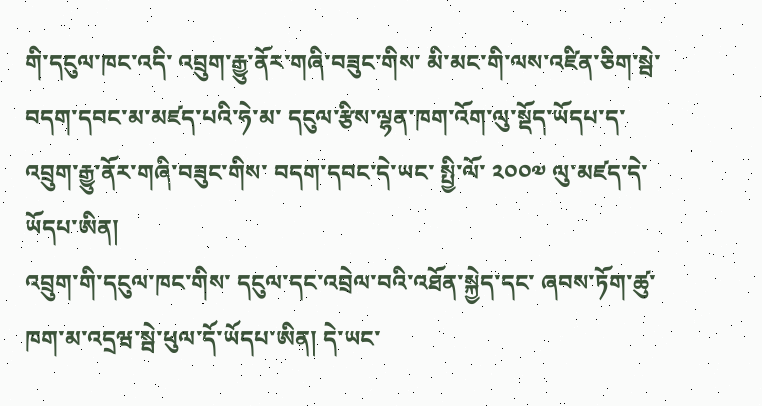གི་དངུལ་ཁང་འདི་ འབྲུག་རྒྱུ་ནོར་གཞི་བཟུང་གིས་ མི་མང་གི་ལས་འཛིན་ཅིག་སྦེ་ བདག་དབང་མ་མཛད་པའི་ཧེ་མ་ དངུལ་རྩིས་ལྷན་ཁག་འོག་ལུ་སྡོད་ཡོདཔ་ད་ འབྲུག་རྒྱུ་ནོར་གཞི་བཟུང་གིས་ བདག་དབང་དེ་ཡང་ སྤྱི་ལོ་ ༢༠༠༧ ལུ་མཛད་དེ་ཡོདཔ་ཨིན།
འབྲུག་གི་དངུལ་ཁང་གིས་ དངུལ་དང་འབྲེལ་བའི་འཐོན་སྐྱེད་དང་ ཞབས་ཏོག་ཚུ་ ཁག་མ་འདྲཝ་སྦེ་ཕུལ་དོ་ཡོདཔ་ཨིན། དེ་ཡང་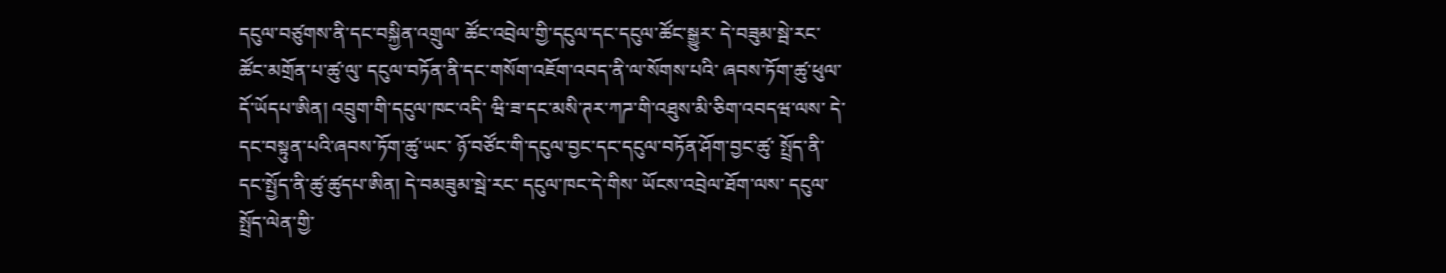དངུལ་བཙུགས་ནི་དང་བསྐྱིན་འགྲུལ་ ཚོང་འབྲེལ་གྱི་དངུལ་དང་དངུལ་ཚོང་སྒྱུར་ དེ་བཟུམ་སྦེ་རང་ ཚོང་མགྲོན་པ་ཚུ་ལུ་ དངུལ་བཏོན་ནི་དང་གསོག་འཇོག་འབད་ནི་ལ་སོགས་པའི་ ཞབས་ཏོག་ཚུ་ཕུལ་དོ་ཡོདཔ་ཨིན། འབྲུག་གི་དངུལ་ཁང་འདི་ ཝི་ཟ་དང་མསི་ཊར་ཀཌ་གི་འཐུས་མི་ཅིག་འབདཝ་ལས་ དེ་དང་བསྟུན་པའི་ཞབས་ཏོག་ཚུ་ཡང་ ཉོ་བཙོང་གི་དངུལ་བྱང་དང་དངུལ་བཏོན་ཤོག་བྱང་ཚུ་ སྤྲོད་ནི་དང་སྤྱོད་ནི་ཚུ་ཚུདཔ་ཨིན། དེ་བམཟུམ་སྦེ་རང་ དངུལ་ཁང་དེ་གིས་ ཡོངས་འབྲེལ་ཐོག་ལས་ དངུལ་སྤྲོད་ལེན་གྱི་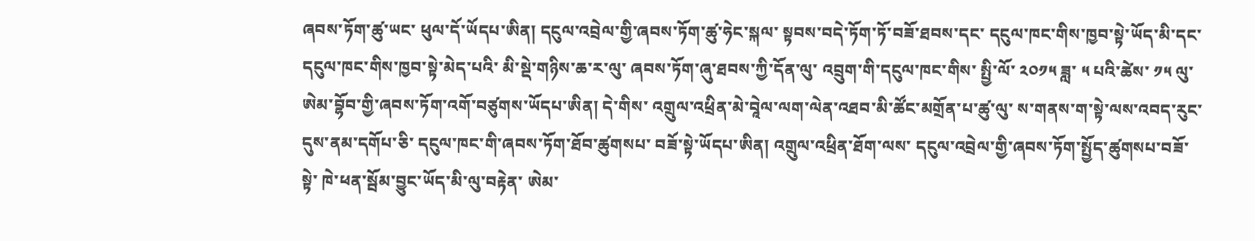ཞབས་ཏོག་ཚུ་ཡང་ ཕུལ་དོ་ཡོདཔ་ཨིན། དངུལ་འབྲེལ་གྱི་ཞབས་ཏོག་ཚུ་ཧེང་སྐལ་ སྟབས་བདེ་ཏོག་ཏོ་བཟོ་ཐབས་དང་ དངུལ་ཁང་གིས་ཁྱབ་སྟེ་ཡོད་མི་དང་ དངུལ་ཁང་གིས་ཁྱབ་སྟེ་མེད་པའི་ མི་སྡེ་གཉིས་ཆ་ར་ལུ་ ཞབས་ཏོག་ཞུ་ཐབས་ཀྱི་དོན་ལུ་ འབྲུག་གི་དངུལ་ཁང་གིས་ སྤྱི་ལོ་ ༢༠༡༥ ཟླ་ ༥ པའི་ཚེས་ ༡༥ ལུ་ ཨེམ་བྷོབ་གྱི་ཞབས་ཏོག་འགོ་བཙུགས་ཡོདཔ་ཨིན། དེ་གིས་ འགྲུལ་འཕྲིན་མེ་བཱེལ་ལག་ལེན་འཐབ་མི་ཚོང་མགྲོན་པ་ཚུ་ལུ་ ས་གནས་ག་སྟེ་ལས་འབད་རུང་ དུས་ནམ་དགོཔ་ཅི་ དངུལ་ཁང་གི་ཞབས་ཏོག་ཐོབ་ཚུགསཔ་ བཟོ་སྟེ་ཡོདཔ་ཨིན། འགྲུལ་འཕྲིན་ཐོག་ལས་ དངུལ་འབྲེལ་གྱི་ཞབས་ཏོག་སྤྱོད་ཚུགསཔ་བཟོ་སྟེ་ ཁེ་ཕན་སྦོམ་བྱུང་ཡོད་མི་ལུ་བརྟེན་ ཨེམ་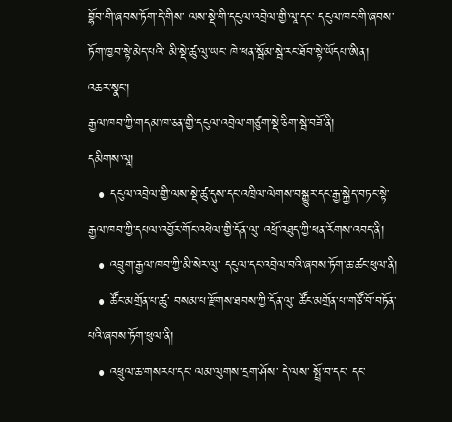བྷོབ་གི་ཞབས་ཏོག་དེ་གིས་ ལས་སྡེ་གི་དངུལ་འབྲེལ་གྱི་ལཱ་དང་ དངུལ་ཁང་གི་ཞབས་ཏོག་ཁྱབ་སྟེ་མེད་པའི་ མི་སྡེ་ཚུ་ལུ་ཡང་ ཁེ་ཕན་སྦོམ་སྦེ་རང་ཐོབ་སྟེ་ཡོདཔ་ཨིན།
འཆར་སྣང་།
རྒྱལ་ཁབ་ཀྱི་གདམ་ཁ་ཅན་གྱི་དངུལ་འབྲེལ་གཙུག་སྡེ་ཅིག་སྦེ་བཟོ་ནི།
དམིགས་ལཱ།
  • དངུལ་འབྲེལ་གྱི་ལས་སྡེ་ཚུ་དུས་དང་འཁྲིལ་ལེགས་བསྒྱུར་དང་རྒྱ་སྐྱེད་བཏང་སྟེ་ རྒྱལ་ཁབ་ཀྱི་དཔལ་འབྱོར་གོང་འཕེལ་གྱི་དོན་ལུ་ འཕྲོ་འཐུད་ཀྱི་ཕན་རོགས་འབད་ནི།
  • འབྲུག་རྒྱལ་ཁབ་ཀྱི་མི་སེར་ལུ་ དངུལ་དང་འབྲེལ་བའི་ཞབས་ཏོག་ཆ་ཚང་ཕུལ་ནི།
  • ཚོང་མགྲོན་པ་ཚུ་ བསམ་པ་རྫོགས་ཐབས་ཀྱི་དོན་ལུ་ ཚོང་མགྲོན་པ་གཙོ་བོ་བཏོན་པའི་ཞབས་ཏོག་ཕུལ་ནི།
  • འཕྲུལ་ཆ་གསརཔ་དང་ ལམ་ལུགས་དྲག་ཤོས་ དེ་ལས་ སྤྲོ་བ་དང་ དང་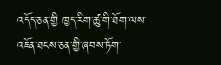འདོད་ཅན་གྱི ཁྱད་རིག་ཚུ་གི་ཐོག་ལས་ འཇོན་ཐངས་ཅན་གྱི་ཞབས་ཏོག་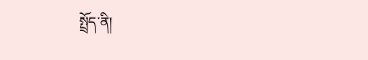སྤྲོད་ནི།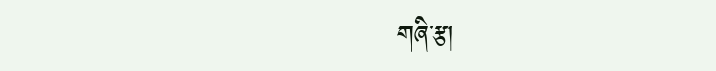གཞི་རྩ།